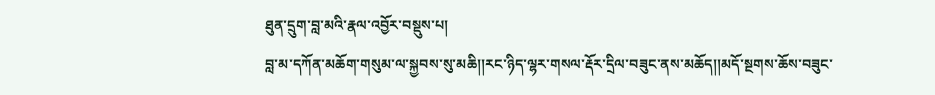ཐུན་དྲུག་བླ་མའི་རྣལ་འབྱོར་བསྡུས་པ།
བླ་མ་དཀོན་མཆོག་གསུམ་ལ་སྐྱབས་སུ་མཆི།།རང་ཉིད་ལྷར་གསལ་རྡོར་དྲིལ་བཟུང་ནས་མཆོད།།མདོ་སྔགས་ཆོས་བཟུང་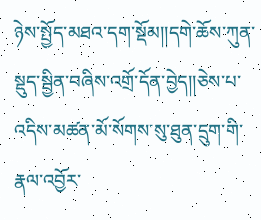ཉེས་སྤྱོད་མཐའ་དག་སྡོམ།།དགེ་ཆོས་ཀུན་སྡུད་སྦྱིན་བཞིས་འགྲོ་དོན་བྱེད།།ཅེས་པ་འདིས་མཚན་མོ་སོགས་སུ་ཐུན་དྲུག་གི་རྣལ་འབྱོར་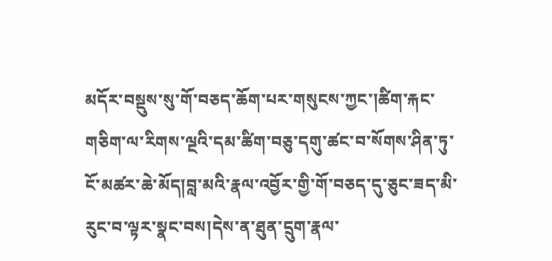མདོར་བསྡུས་སུ་གོ་བཅད་ཆོག་པར་གསུངས་ཀྱང་།ཚིག་རྐང་གཅིག་ལ་རིགས་ལྔའི་དམ་ཚིག་བཅུ་དགུ་ཚང་བ་སོགས་ཤིན་ཏུ་ངོ་མཚར་ཆེ་མོད།བླ་མའི་རྣལ་འབྱོར་གྱི་གོ་བཅད་དུ་ཅུང་ཟད་མི་རུང་བ་ལྟར་སྣང་བས།དེས་ན་ཐུན་དྲུག་རྣལ་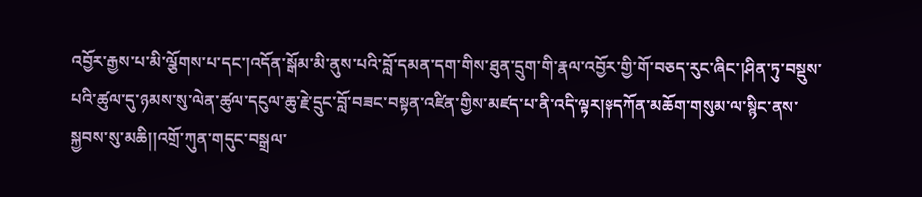འབྱོར་རྒྱས་པ་མི་ལྕོགས་པ་དང་།འདོན་སྒོམ་མི་ནུས་པའི་བློ་དམན་དག་གིས་ཐུན་དྲུག་གི་རྣལ་འབྱོར་གྱི་གོ་བཅད་རུང་ཞིང་།ཤིན་ཏུ་བསྡུས་པའི་ཚུལ་དུ་ཉམས་སུ་ལེན་ཚུལ་དངུལ་ཆུ་རྗེ་དྲུང་བློ་བཟང་བསྟན་འཛིན་གྱིས་མཛད་པ་ནི་འདི་ལྟར།༈དཀོན་མཆོག་གསུམ་ལ་སྙིང་ནས་སྐྱབས་སུ་མཆི།།འགྲོ་ཀུན་གདུང་བསྒྲལ་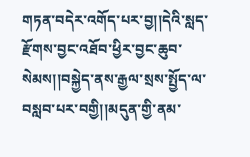གཏན་བདེར་འགོད་པར་བྱ།།དེའི་སླད་རྫོགས་བྱང་འཐོབ་ཕྱིར་བྱང་ཆུབ་སེམས།།བསྐྱེད་ནས་རྒྱལ་སྲས་སྤྱོད་ལ་བསླབ་པར་བགྱི།།མདུན་གྱི་ནམ་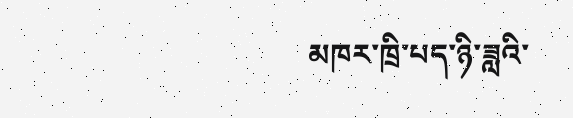མཁར་ཁྲི་པད་ཉི་ཟླའི་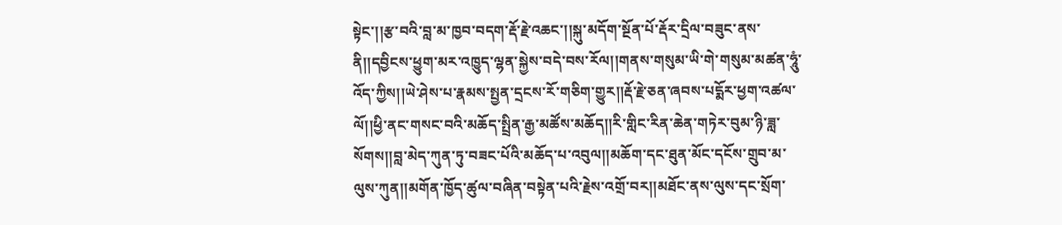སྟེང་།།རྩ་བའི་བླ་མ་ཁྱབ་བདག་རྡོ་རྗེ་འཆང་།།སྐུ་མདོག་སྔོན་པོ་རྡོར་དྲིལ་བཟུང་ནས་ནི།།དབྱིངས་ཕྱུག་མར་འཁྱུད་ལྷན་སྐྱེས་བདེ་བས་རོལ།།གནས་གསུམ་ཡི་གེ་གསུམ་མཚན་ཧཱུཾ་འོད་ཀྱིས།།ཡེ་ཤེས་པ་རྣམས་སྤྱན་དྲངས་རོ་གཅིག་གྱུར།།རྡོ་རྗེ་ཅན་ཞབས་པདྨོར་ཕྱག་འཚལ་ལོ།།ཕྱི་ནང་གསང་བའི་མཆོད་སྤྲིན་རྒྱ་མཚོས་མཆོད།།རི་གླིང་རིན་ཆེན་གཏེར་བུམ་ཉི་ཟླ་སོགས།།བླ་མེད་ཀུན་ཏུ་བཟང་པོའི་མཆོད་པ་འབུལ།།མཆོག་དང་ཐུན་མོང་དངོས་གྲུབ་མ་ལུས་ཀུན།།མགོན་ཁྱོད་ཚུལ་བཞིན་བསྟེན་པའི་རྗེས་འགྲོ་བར།།མཐོང་ནས་ལུས་དང་སྲོག་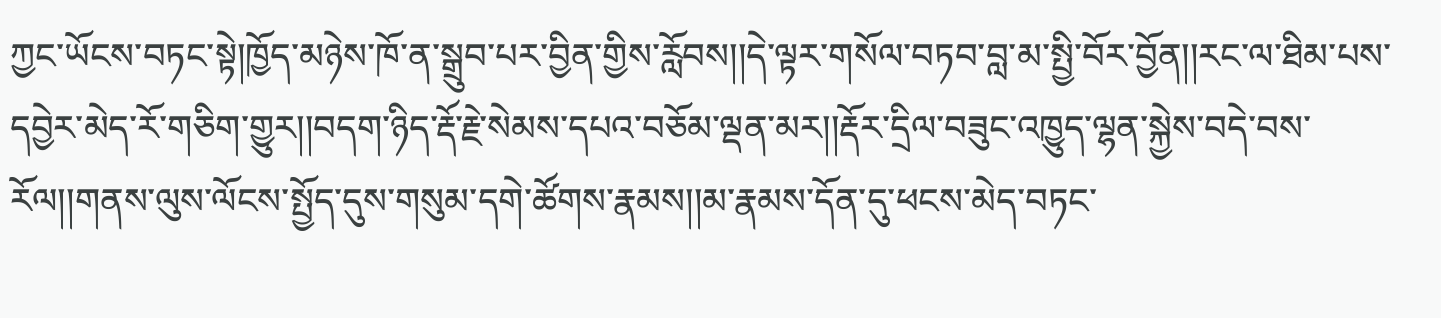ཀྱང་ཡོངས་བཏང་སྟེ།ཁྱོད་མཉེས་ཁོ་ན་སྒྲུབ་པར་བྱིན་གྱིས་རློབས།།དེ་ལྟར་གསོལ་བཏབ་བླ་མ་སྤྱི་བོར་བྱོན།།རང་ལ་ཐིམ་པས་དབྱེར་མེད་རོ་གཅིག་གྱུར།།བདག་ཉིད་རྡོ་རྗེ་སེམས་དཔའ་བཅོམ་ལྡན་མར།།རྡོར་དྲིལ་བཟུང་འཁྱུད་ལྷན་སྐྱེས་བདེ་བས་རོལ།།གནས་ལུས་ལོངས་སྤྱོད་དུས་གསུམ་དགེ་ཚོགས་རྣམས།།མ་རྣམས་དོན་དུ་ཕངས་མེད་བཏང་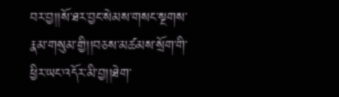བར་བྱ།།སོ་ཐར་བྱང་སེམས་གསང་སྔགས་རྣམ་གསུམ་གྱི།།བཅས་མཚམས་སྲོག་གི་ཕྱིར་ཡང་འདོར་མི་བྱ།།ཐེག་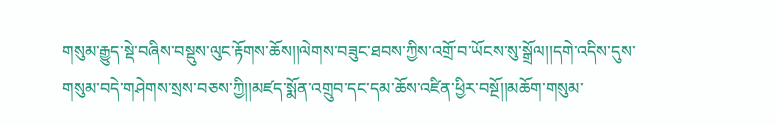གསུམ་རྒྱུད་སྡེ་བཞིས་བསྡུས་ལུང་རྟོགས་ཆོས།།ལེགས་བཟུང་ཐབས་ཀྱིས་འགྲོ་བ་ཡོངས་སུ་སྒྲོལ།།དགེ་འདིས་དུས་གསུམ་བདེ་གཤེགས་སྲས་བཅས་ཀྱི།།མཛད་སྨོན་འགྲུབ་དང་དམ་ཆོས་འཛིན་ཕྱིར་བསྔོ།།མཆོག་གསུམ་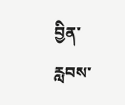བྱིན་རླབས་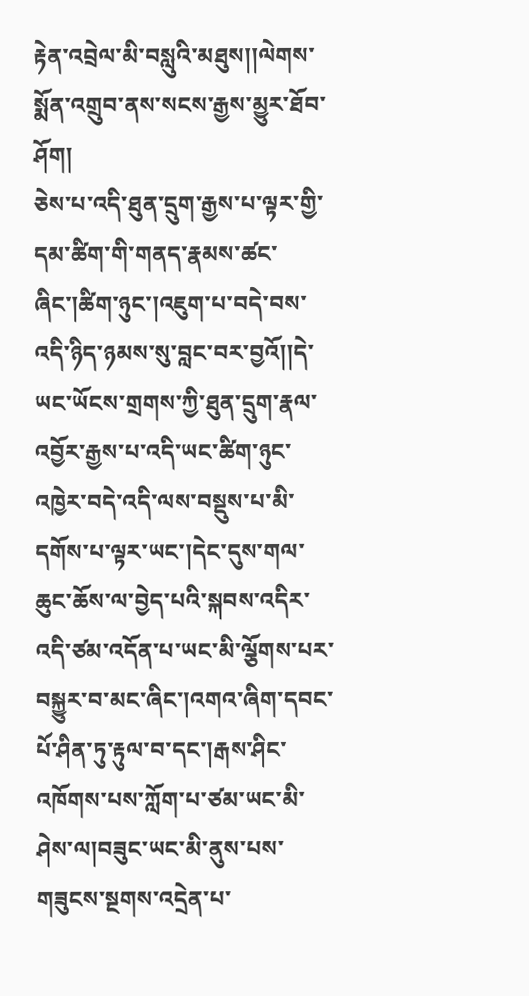རྟེན་འབྲེལ་མི་བསླུའི་མཐུས།།ལེགས་སྨོན་འགྲུབ་ནས་སངས་རྒྱས་མྱུར་ཐོབ་ཤོག།
ཅེས་པ་འདི་ཐུན་དྲུག་རྒྱས་པ་ལྟར་གྱི་དམ་ཚིག་གི་གནད་རྣམས་ཚང་ཞིང་།ཚིག་ཉུང་།འཇུག་པ་བདེ་བས་འདི་ཉིད་ཉམས་སུ་བླང་བར་བྱའོ།།དེ་ཡང་ཡོངས་གྲགས་ཀྱི་ཐུན་དྲུག་རྣལ་འབྱོར་རྒྱས་པ་འདི་ཡང་ཚིག་ཉུང་འཁྱེར་བདེ་འདི་ལས་བསྡུས་པ་མི་དགོས་པ་ལྟར་ཡང་།དེང་དུས་གལ་ཆུང་ཆོས་ལ་བྱེད་པའི་སྐབས་འདིར་འདི་ཙམ་འདོན་པ་ཡང་མི་ལྕོགས་པར་བསྐྱུར་བ་མང་ཞིང་།འགའ་ཞིག་དབང་པོ་ཤིན་ཏུ་རྟུལ་བ་དང་།རྒས་ཤིང་འཁོགས་པས་ཀློག་པ་ཙམ་ཡང་མི་ཤེས་ལ།བཟུང་ཡང་མི་ནུས་པས་གཟུངས་སྔགས་འདྲེན་པ་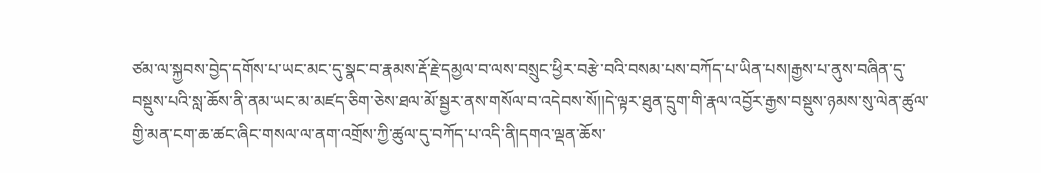ཙམ་ལ་སྐྱབས་བྱེད་དགོས་པ་ཡང་མང་དུ་སྣང་བ་རྣམས་རྡོ་རྗེ་དམྱལ་བ་ལས་བསྲུང་ཕྱིར་བརྩེ་བའི་བསམ་པས་བཀོད་པ་ཡིན་པས།རྒྱས་པ་ནུས་བཞིན་དུ་བསྡུས་པའི་སླ་ཆོས་ནི་ནམ་ཡང་མ་མཛད་ཅིག་ཅེས་ཐལ་མོ་སྦྱར་ནས་གསོལ་བ་འདེབས་སོ།།དེ་ལྟར་ཐུན་དྲུག་གི་རྣལ་འབྱོར་རྒྱས་བསྡུས་ཉམས་སུ་ལེན་ཚུལ་གྱི་མན་ངག་ཆ་ཚང་ཞིང་གསལ་ལ་ནག་འགྲོས་ཀྱི་ཚུལ་དུ་བཀོད་པ་འདི་ནི།དགའ་ལྡན་ཆོས་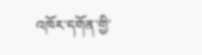འཁོར་དགོན་གྱི་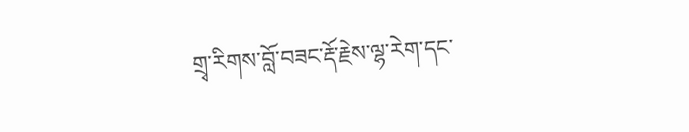གྲྭ་རིགས་བློ་བཟང་རྡོ་རྗེས་ལྷ་རེག་དང་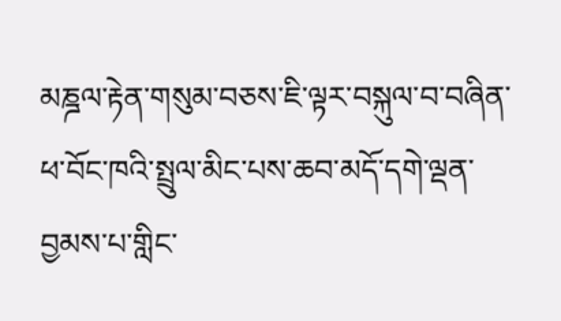མཎྜལ་རྟེན་གསུམ་བཅས་ཇི་ལྟར་བསྐུལ་བ་བཞིན་ཕ་བོང་ཁའི་སྤྲུལ་མིང་པས་ཆབ་མདོ་དགེ་ལྡན་བྱམས་པ་གླིང་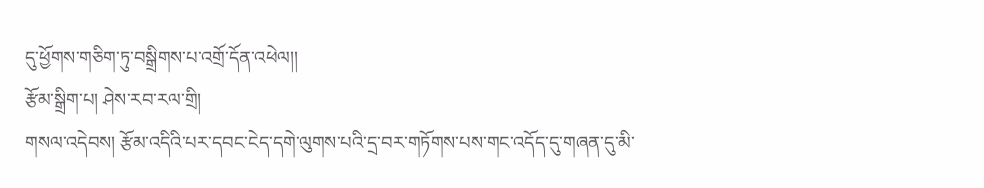དུ་ཕྱོགས་གཅིག་ཏུ་བསྒྲིགས་པ་འགྲོ་དོན་འཕེལ།།
རྩོམ་སྒྲིག་པ། ཤེས་རབ་རལ་གྲི།
གསལ་འདེབས། རྩོམ་འདིའི་པར་དབང་ངེད་དགེ་ལུགས་པའི་དྲ་བར་གཏོགས་པས་གང་འདོད་དུ་གཞན་དུ་མི་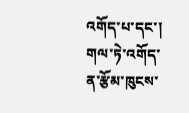འགོད་པ་དང་། གལ་ཏེ་འགོད་ན་རྩོམ་ཁུངས་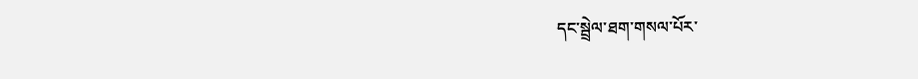དང་སྦྲེལ་ཐག་གསལ་པོར་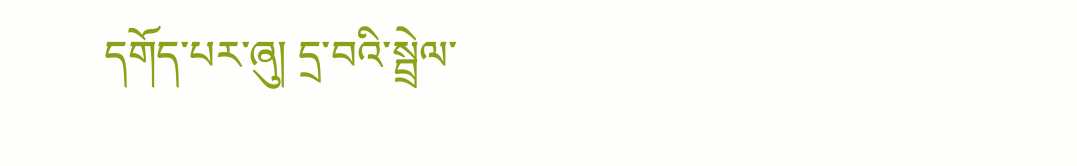དགོད་པར་ཞུ། དྲ་བའི་སྦྲེལ་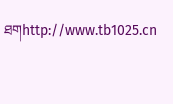ཐགhttp://www.tb1025.cn